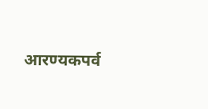आरण्यकपर्व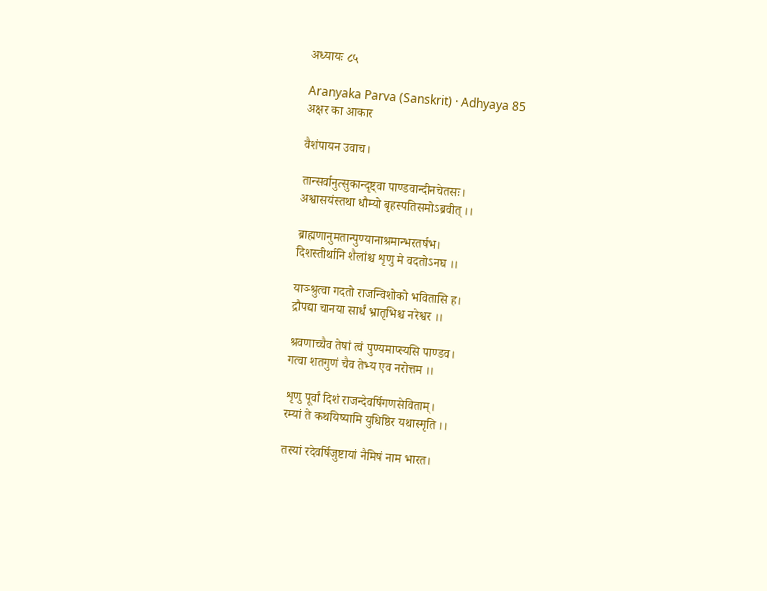अध्यायः ८५

Aranyaka Parva (Sanskrit) · Adhyaya 85
अक्षर का आकार

वैशंपायन उवाच।

तान्सर्वानुत्सुकान्दृष्ट्वा पाण्डवान्दीनचेतसः।
अश्वासयंस्तथा धौम्यो बृहस्पतिसमोऽब्रवीत् ।।

ब्राह्मणानुमतान्पुण्यानाश्रमान्भरतर्षभ।
दिशस्तीर्थानि शैलांश्च शृणु मे वदतोऽनघ ।।

याञ्श्रुत्वा गदतो राजन्विशोको भवितासि ह।
द्रौपद्या चानया सार्धं भ्रातृभिश्च नरेश्वर ।।

श्रवणाच्चैव तेषां त्वं पुण्यमाप्स्यसि पाण्डव।
गत्वा शतगुणं चैव तेभ्य एव नरोत्तम ।।

शृणु पूर्वां दिशं राजन्देवर्षिगणसेविताम्।
रम्यां ते कथयिष्यामि युधिष्ठिर यथास्मृति ।।

तस्यां रदेवर्षिजुष्टायां नैमिषं नाम भारत।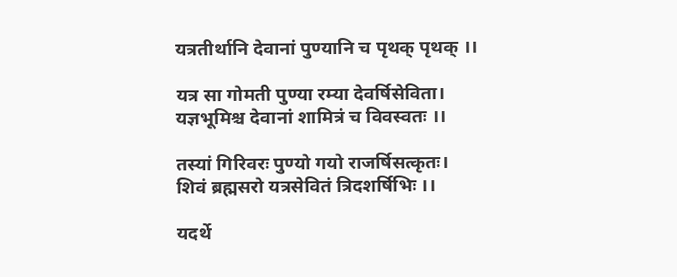यत्रतीर्थानि देवानां पुण्यानि च पृथक् पृथक् ।।

यत्र सा गोमती पुण्या रम्या देवर्षिसेविता।
यज्ञभूमिश्च देवानां शामित्रं च विवस्वतः ।।

तस्यां गिरिवरः पुण्यो गयो राजर्षिसत्कृतः।
शिवं ब्रह्मसरो यत्रसेवितं त्रिदशर्षिभिः ।।

यदर्थे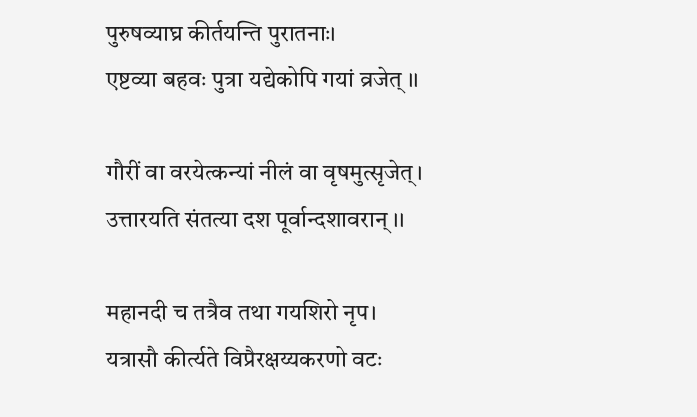पुरुषव्याघ्र कीर्तयन्ति पुरातनाः।
एष्टव्या बहवः पुत्रा यद्येकोपि गयां व्रजेत् ।।

गौरीं वा वरयेत्कन्यां नीलं वा वृषमुत्सृजेत्।
उत्तारयति संतत्या दश पूर्वान्दशावरान् ।।

महानदी च तत्रैव तथा गयशिरो नृप।
यत्रासौ कीर्त्यते विप्रैरक्षय्यकरणो वटः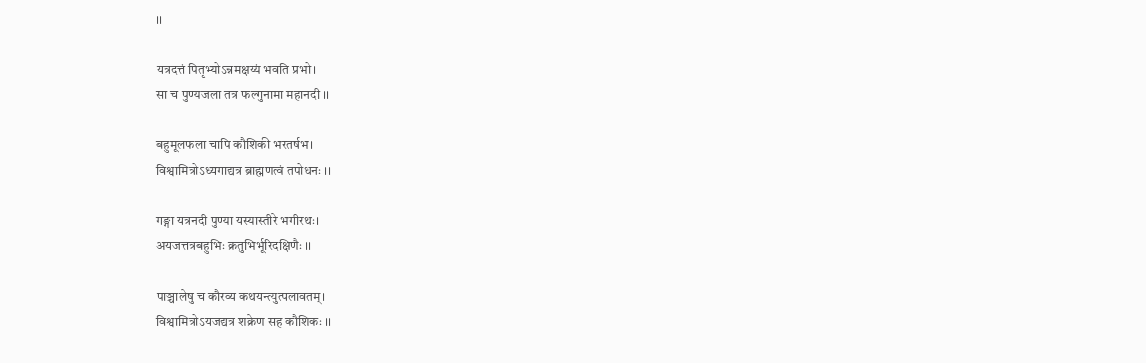।।

यत्रदत्तं पितृभ्योऽन्नमक्षय्यं भवति प्रभो।
सा च पुण्यजला तत्र फल्गुनामा महानदी ।।

बहुमूलफला चापि कौशिकी भरतर्षभ।
विश्वामित्रोऽध्यगाद्यत्र ब्राह्मणत्वं तपोधनः ।।

गङ्गा यत्रनदी पुण्या यस्यास्तीरे भगीरथः।
अयजत्तत्रबहुभिः क्रतुभिर्भूरिदक्षिणैः ।।

पाञ्चालेषु च कौरव्य कथयन्त्युत्पलावतम्।
विश्वामित्रोऽयजद्यत्र शक्रेण सह कौशिकः ।।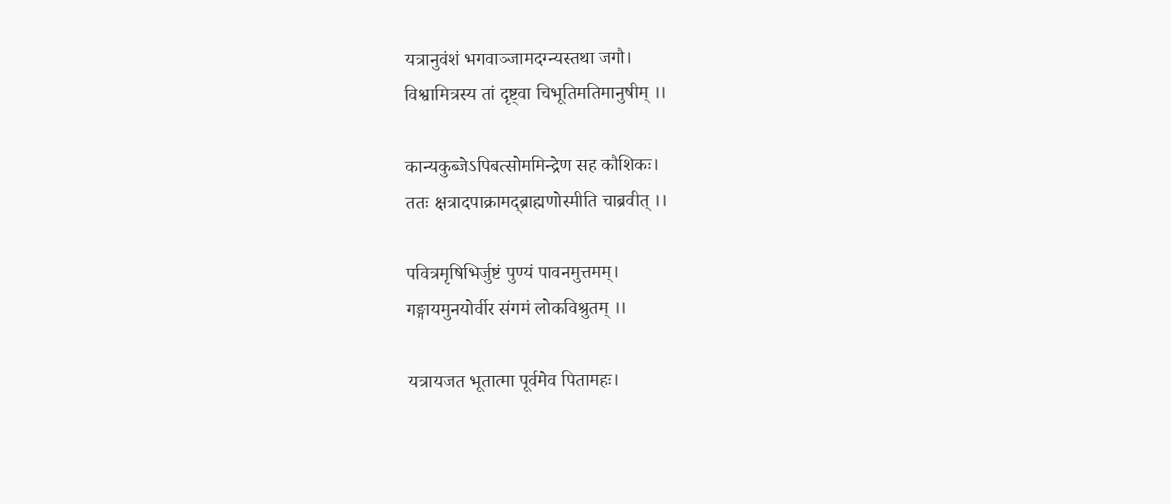यत्रानुवंशं भगवाञ्जामदग्न्यस्तथा जगौ।
विश्वामित्रस्य तां दृष्ट्वा चिभूतिमतिमानुषीम् ।।

कान्यकुब्जेऽपिबत्सोममिन्द्रेण सह कौशिकः।
ततः क्षत्रादपाक्रामद्ब्राह्मणोस्मीति चाब्रवीत् ।।

पवित्रमृषिभिर्जुष्टं पुण्यं पावनमुत्तमम्।
गङ्गायमुनयोर्वीर संगमं लोकविश्रुतम् ।।

यत्रायजत भूतात्मा पूर्वमेव पितामहः।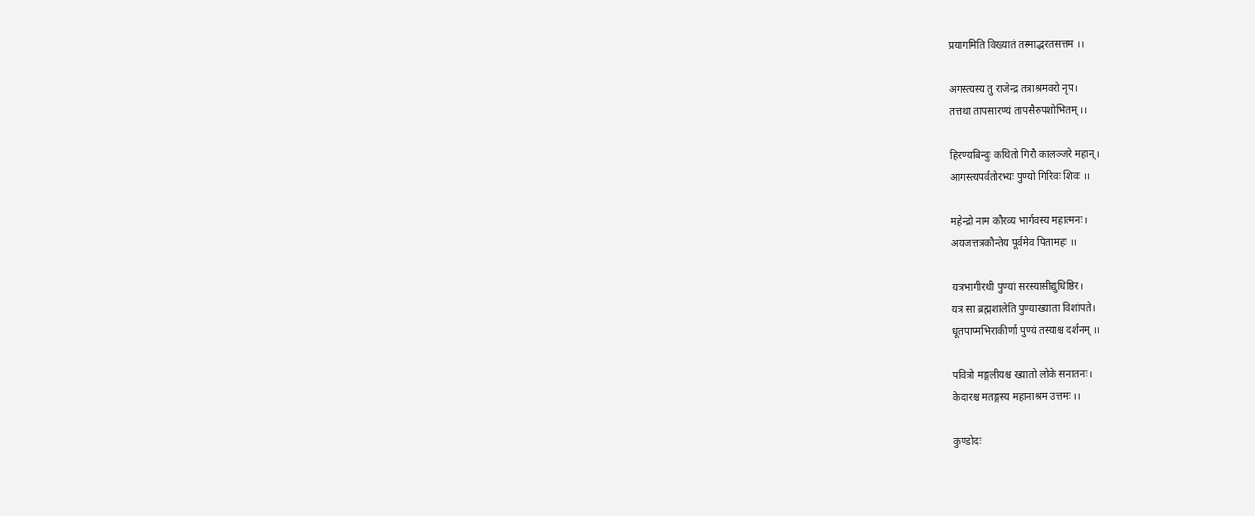प्रयागमिति विख्यातं तस्माद्भरतसत्तम ।।

अगस्त्यस्य तु राजेन्द्र तत्राश्रमवरो नृप।
तत्तथा तापसारण्यं तापसैरुपशोभितम् ।।

हिरण्यबिन्दुः कथितो गिरौ कालञ्जरे महान्।
आगस्त्यपर्वतोरभ्यः पुण्यो गिरिवः शिवः ।।

महेन्द्रो नाम कौरव्य भार्गवस्य महात्मनः।
अयजत्तत्रकौन्तेय पूर्वमेव पितामहः ।।

यत्रभागीरथी पुण्यां सरस्यासीद्युधिष्ठिर।
यत्र सा ब्रह्मशालेति पुण्याख्याता विशांपते।
धूतपाप्मभिराकीर्णा पुण्यं तस्याश्च दर्शनम् ।।

पवित्रो मङ्गलीयश्च ख्यातो लोके सनातनः।
केदारश्च मतङ्गस्य महानाश्रम उत्तमः ।।

कुण्डोदः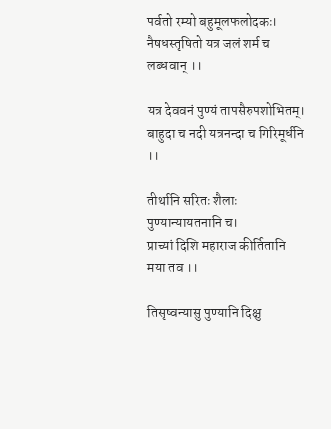पर्वतो रम्यो बहुमूलफलोदकः।
नैषधस्तृषितो यत्र जलं शर्म च लब्धवान् ।।

यत्र देववनं पुण्यं तापसैरुपशोभितम्।
बाहुदा च नदी यत्रनन्दा च गिरिमूर्धनि ।।

तीर्थानि सरितः शैलाः पुण्यान्यायतनानि च।
प्राच्यां दिशि महाराज कीर्तितानि मया तव ।।

तिसृष्वन्यासु पुण्यानि दिक्षु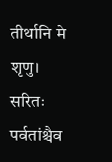तीर्थानि मे शृणु।
सरितः पर्वतांश्चैव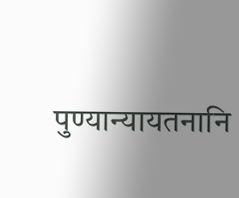पुण्यान्यायतनानि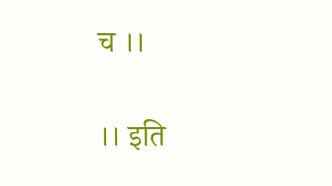च ।।

।। इति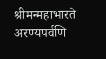श्रीमन्महाभारते अरण्यपर्वणि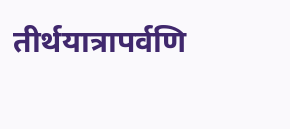तीर्थयात्रापर्वणि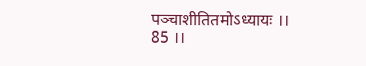पञ्चाशीतितमोऽध्यायः ।। 85 ।।